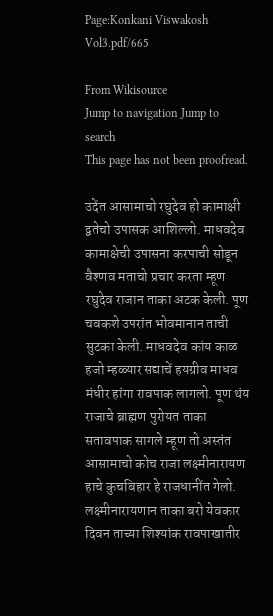Page:Konkani Viswakosh Vol3.pdf/665

From Wikisource
Jump to navigation Jump to search
This page has not been proofread.

उदेंत आसामाचो रघुदेव हो कामाक्षी द्वतेचो उपासक आशिल्लो. माधवदेव कामाक्षेची उपासना करपाची सोडून वैश्णव मताचो प्रचार करता म्हूण रघुदेव राजान ताका अटक केली. पूण चवकशे उपरांत भोवमानान ताची सुटका केली. माधवदेव कांय काळ हजो म्हळ्यार सद्याचें हयग्रीव माधव मंधीर हांगा रावपाक लागलो. पूण थंय राजाचे ब्राह्मण पुरोयत ताका सतावपाक सागले म्हूण तो अस्तंत आसामाचो कोच राजा लक्ष्मीनारायण हाचे कुचबिहार हे राजधानींत गेलो. लक्ष्मीनारायणान ताका बरो येवकार दिवन ताच्या शिश्यांक रावपाखातीर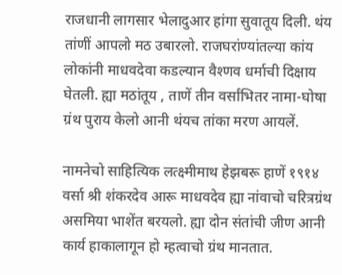राजधानी लागसार भेलादुआर हांगा सुवातूय दिली. थंय तांणीं आपलो मठ उबारलो. राजघरांण्यांतल्या कांय लोकांनी माधवदेवा कडल्यान वैश्णव धर्माची दिक्षाय घेतली. ह्या मठांतूय , ताणें तीन वर्सांभितर नामा-घोषा ग्रंथ पुराय केलो आनी थंयच तांका मरण आयलें.

नामनेचो साहित्यिक लत्क्ष्मीमाथ हेझबरू हाणें १९१४ वर्सा श्री शंकरदेव आरू माधवदेव ह्या नांवाचो चरित्रग्रंथ असमिया भाशेंत बरयलो. ह्या दोन संतांची जीण आनी कार्य हाकालागून हो म्हत्वाचो ग्रंथ मानतात.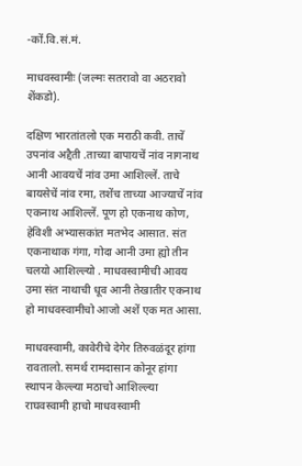-कों.वि.सं.मं.

माधवस्वामीः (जल्मः सतरावो वा अठरावो शेंकडो).

दक्षिण भारतांतलो एक मराठी कवी. ताचें उपनांव अद्दैती .ताच्या बापायचें नांव नागनाथ आनी आवयचें नांव उमा आशिल्लें. ताचे बायसेचें नांव रमा, तशेंच ताच्या आज्याचें नांव एकनाथ आशिल्लें. पूण हो एकनाथ कोण, हेविशी अभ्यासकांत मतभेद आसात. संत एकनाथाक गंगा, गोदा आनी उमा ह्यो तीन चलयो आशिल्ल्यो . माधवस्वामीची आवय उमा संत नाथाची धूव आनी तेखातीर एकनाथ हो माधवस्वामीचो आजो अशें एक मत आसा.

माधवस्वामी, कावेरीचे देगेर तिरुवळंदूर हांगा रावतालो. समर्थ रामदासान कोनूर हांगा स्थापन केल्ल्या मठाचो आशिल्ल्या राघवस्वामी हाचो माधवस्वामी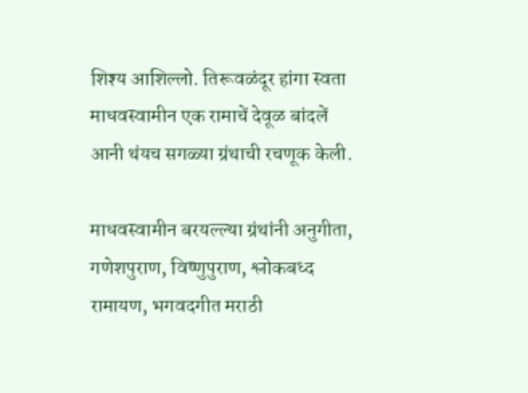शिश्य आशिल्लो. तिरूवळंदूर हांगा स्वता माधवस्वामीन एक रामाचें देवूळ बांदलें आनी थंयच सगळ्या ग्रंथाची रचणूक केली.

माधवस्वामीन बरयल्ल्या ग्रंथांनी अनुगीता, गणेशपुराण, विष्णुपुराण, श्लोकबध्द रामायण, भगवदगीत मराठी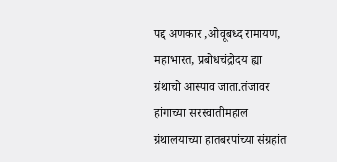पद्द अणकार ,ओवूबध्द रामायण, महाभारत, प्रबोधचंद्रोदय ह्या ग्रंथाचो आस्पाव जाता.तंजावर हांगाच्या सरस्वातीमहाल ग्रंथालयाच्या हातबरपांच्या संग्रहांत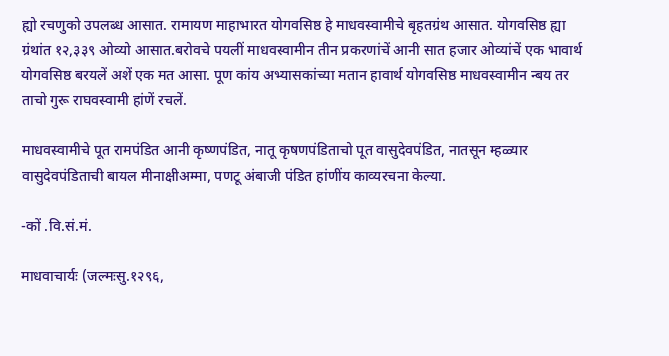ह्यो रचणुको उपलब्ध आसात. रामायण माहाभारत योगवसिष्ठ हे माधवस्वामीचे बृहतग्रंथ आसात. योगवसिष्ठ ह्या ग्रंथांत १२,३३९ ओव्यो आसात.बरोवचे पयलीं माधवस्वामीन तीन प्रकरणांचें आनी सात हजार ओव्यांचें एक भावार्थ योगवसिष्ठ बरयलें अशें एक मत आसा. पूण कांय अभ्यासकांच्या मतान हावार्थ योगवसिष्ठ माधवस्वामीन न्बय तर ताचो गुरू राघवस्वामी हांणें रचलें.

माधवस्वामीचे पूत रामपंडित आनी कृष्णपंडित, नातू कृषणपंडिताचो पूत वासुदेवपंडित, नातसून म्हळ्यार वासुदेवपंडिताची बायल मीनाक्षीअम्मा, पणटू अंबाजी पंडित हांणींय काव्यरचना केल्या.

-कों .वि.सं.मं.

माधवाचार्यः (जल्मःसु.१२९६,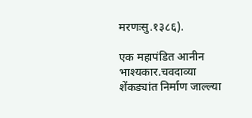मरणःसु.१३८६).

एक महापंडित आनीन भाश्यकार.चवदाव्या शेंकड्यांत निर्माण जाल्ल्या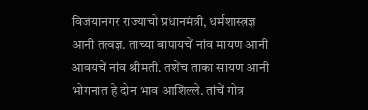विजयानगर राज्याचो प्रधानमंत्री, धर्मशास्त्रज्ञ आनी तत्वज्ञ. ताच्या बापायचें नांव मायण आनी आवयचें नांव श्रीमती. तशेंच ताका सायण आनी भोगनात हे दोन भाव आशिल्ले. तांचें गोत्र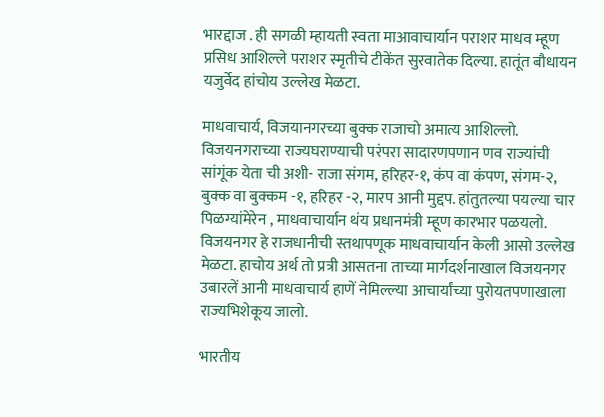भारद्दाज . ही सगळी म्हायती स्वता माआवाचार्यान पराशर माधव म्हूण प्रसिध आशिल्ले पराशर स्मृतीचे टीकेंत सुरवातेक दिल्या. हातूंत बौधायन यजुर्वेद हांचोय उल्लेख मेळटा.

माधवाचार्य, विजयानगरच्या बुक्क राजाचो अमात्य आशिल्लो. विजयनगराच्या राज्यघराण्याची परंपरा सादारणपणान णव राज्यांची सांगूंक येता ची अशी- राजा संगम, हरिहर-१, कंप वा कंपण, संगम-२, बुक्क वा बुक्कम -१, हरिहर -२, मारप आनी मुद्दप. हांतुतल्या पयल्या चार पिळग्यांमेरेन , माधवाचार्यान थंय प्रधानमंत्री म्हूण कारभार पळयलो. विजयनगर हे राजधानीची स्तथापणूक माधवाचार्यान केली आसो उल्लेख मेळटा. हाचोय अर्थ तो प्रत्री आसतना ताच्या मार्गदर्शनाखाल विजयनगर उबारलें आनी माधवाचार्य हाणें नेमिल्ल्या आचार्यांच्या पुरोयतपणाखाला राज्यभिशेकूय जालो.

भारतीय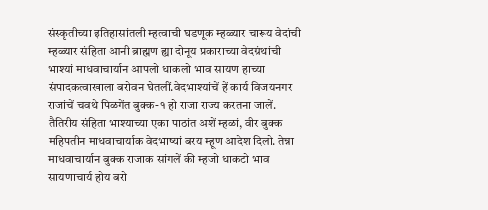संस्कृतीच्या इतिहासांतली म्हत्वाची घडणूक म्हळ्यार चारूय वेदांची म्हळ्यार संहिता आनी ब्राह्मण ह्या दोनूय प्रकाराच्या वेदग्रंथांची भाश्यां माधवाचार्यान आपलो धाकलो भाव सायण हाच्या संपादकत्वाखाला बरोवन घेतलीं.वेदभाश्यांचें हें कार्य विजयनगर राजांचें चवथे पिळगेंत बुक्क-१ हो राजा राज्य करतना जालें. तैतिरीय संहिता भाश्याच्या एका पाठांत अशें म्हळां, वीर बुक्क महिपतीन माधवाचार्याक वेदभाष्यां बरय म्हूण आदेश दिलो. तेन्ना माधवाचार्यान बुक्क राजाक सांगलें की म्हजो धाकटो भाव सायणाचार्य होय बरो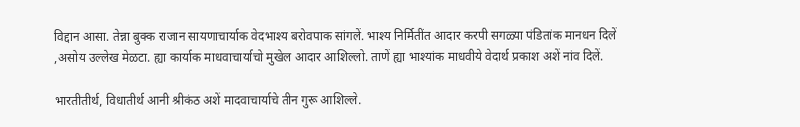विद्दान आसा. तेन्ना बुक्क राजान सायणाचार्याक वेदभाश्य बरोवपाक सांगलें. भाश्य निर्मितींत आदार करपी सगळ्या पंडितांक मानधन दिलें ,असोय उल्लेख मेळटा. ह्या कार्याक माधवाचार्याचो मुखेल आदार आशिल्लो. ताणें ह्या भाश्यांक माधवीये वेदार्थ प्रकाश अशें नांव दिलें.

भारतीतीर्थ, विधातीर्थ आनी श्रीकंठ अशें मादवाचार्याचे तीन गुरू आशिल्ले.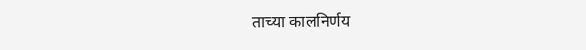ताच्या कालनिर्णय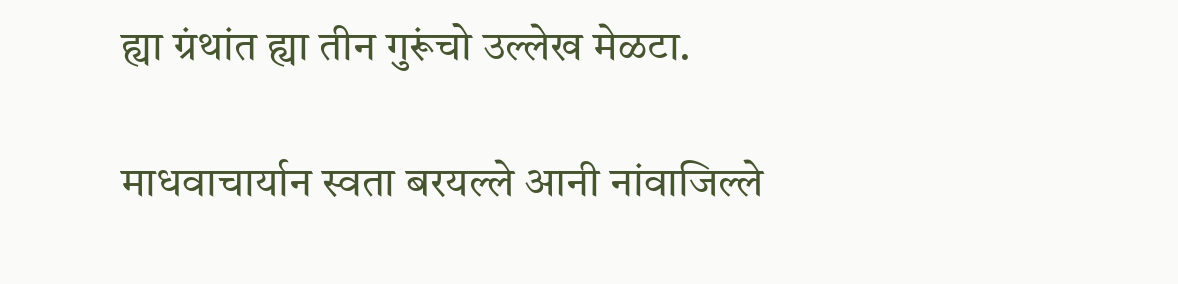ह्या ग्रंथांत ह्या तीन गुरूंचो उल्लेख मेळटा.

माधवाचार्यान स्वता बरयल्ले आनी नांवाजिल्ले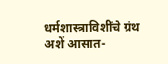धर्मशास्त्राविशींचे ग्रंथ अशें आसात-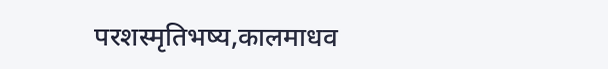परशस्मृतिभष्य,कालमाधव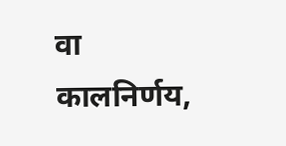वा कालनिर्णय,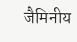जैमिनीय